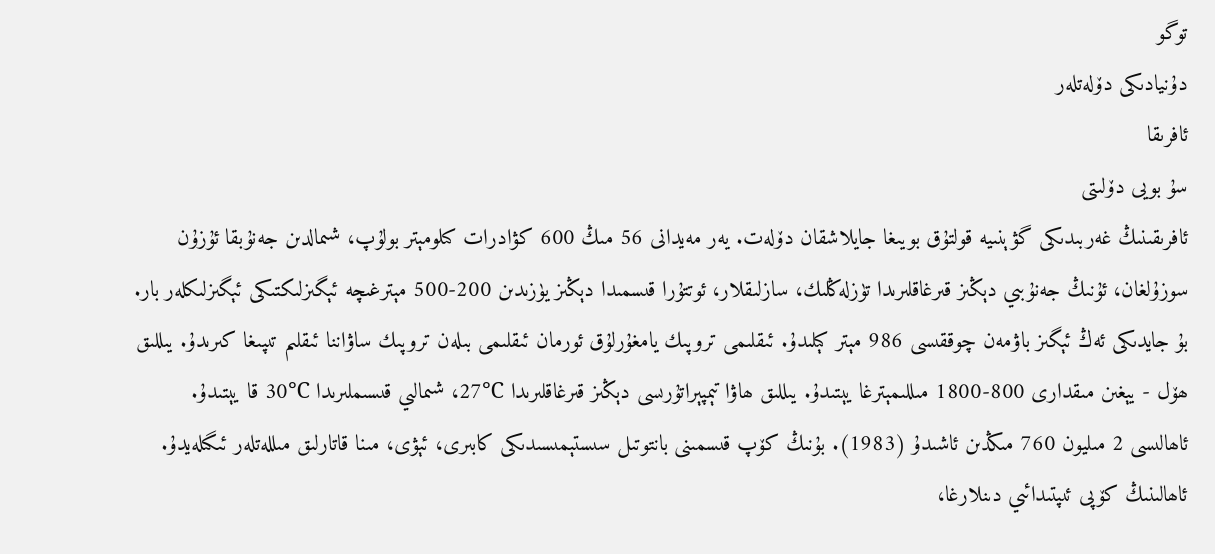توگو
دۇنيادىكى دۆلەتلەر
ئافرىقا
سۇ بويى دۆلىتى
ئافرىقىنىڭ غەربىدىكى گۋېنىيە قولتۇق بويىغا جايلاشقان دۆلەت. يەر مەيدانى 56 مىڭ 600 كۋادرات كىلومېتر بولۇپ، شىمالدىن جەنۇبقا ئۇزۇن سوزۇلغان، ئۇنىڭ جەنۇبىي دېڭىز قىرغاقلىرىدا تۈزلەڭلىك، سازلىقلار، ئوتتۇرا قىسمىدا دېڭىز يۈزىدىن 200-500 مېترغىچە ئېگىزلىكتىكى ئېگىزلىكلەر بار. بۇ جايدىكى ئەڭ ئېگىز باۋمەن چوققىسى 986 مېتر كېلىدۇ. ئىقلىمى تروپىك يامغۇرلۇق ئورمان ئىقلىمى بىلەن تروپىك ساۋاننا ئىقلىم تىپىغا كىرىدۇ. يىللىق ھۆل - يېغىن مىقدارى 800-1800 مىللىمېترغا يېتىدۇ. يىللىق ھاۋا تېمپېراتۇرىسى دېڭىز قىرغاقلىرىدا ℃27، شىمالىي قىسىملىرىدا ℃30 قا يېتىدۇ. ئاھالىسى 2 مىليون 760 مىڭدىن ئاشىدۇ (1983). بۇنىڭ كۆپ قىسمىنى بانتوتىل سىستېمىسىدىكى كابىرى، ئېۋى، مىنا قاتارلىق مىللەتلەر ئىگىلەيدۇ. ئاھالىنىڭ كۆپى ئىپتىدائىي دىنلارغا،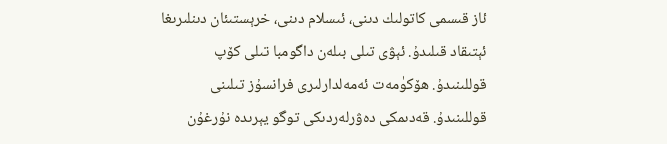ئاز قىسمى كاتولىك دىنى، ئىسلام دىنى، خرېستىئان دىنلىرىغا ئېتىقاد قىلىدۇ. ئېۋى تىلى بىلەن داگومبا تىلى كۆپ قوللىنىدۇ. ھۆكۈمەت ئەمەلدارلىرى فرانسۇز تىلىنى قوللىنىدۇ. قەدىمكى دەۋرلەردىكى توگو يېرىدە نۇرغۇن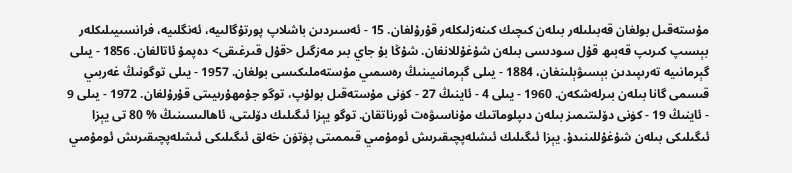مۇستەقىل بولغان قەبىلىلەر بىلەن كىچىك كىنەزلىكلەر قۇرۇلغان. 15 - ئەسىردىن باشلاپ پورتۇگالىيە، ئەنگلىيە، فرانسىيىلىكلەر بېسىپ كىرىپ قەبىھ قۇل سودىسى بىلەن شۇغۇللانغان. شۇڭا بۇ جاي بىر مەزگىل <قۇل قىرغىقى> دەپمۇ ئاتالغان. 1856 - يىلى گېرمانىيە تەرىپىدىن بېسىۋېلىنغان، 1884 - يىلى گېرمانىيىنىڭ رەسمىي مۇستەملىكىسى بولغان. 1957 - يىلى توگونىڭ غەربىي قىسمى گانا بىلەن بىرلەشكەن. 1960 - يىلى 4 - ئاينىڭ 27 - كۈنى مۇستەقىل بولۇپ، توگو جۇمھۇرىيىتى قۇرۇلغان. 1972 - يىلى 9 - ئاينىڭ 19 - كۈنى دۆلىتىمىز بىلەن دىپلوماتىك مۇناسىۋەت ئورناتقان. توگو يېزا ئىگىلىك دۆلىتى، ئاھالىسىنىڭ % 80 تى يېزا ئىگىلىكى بىلەن شۇغۇللىنىدۇ. يېزا ئىگىلىك ئىشلەپچىقىرىش ئومۇمىي قىممىتى پۈتۈن خەلق ئىگىلىكى ئىشلەپچىقىرىش ئومۇمىي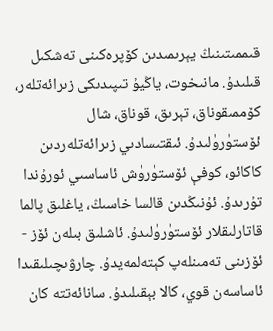قىممىتىنىڭ يېرىمىدىن كۆپرەكىنى تەشكىل قىلىدۇ. مانىخوت، ياڭيۇ تىپىدىكى زىرائەتلەر، كۆممىقوناق، تېرىق، قوناق، شال ئۆستۈرۈلىدۇ. ئىقتىسادىي زىرائەتلەردىن كاكائو، كوفې ئۆستۈرۈش ئاساسىي ئورۇندا تۇرىدۇ. ئۇنىڭدىن قالسا خاسىڭ، ياغلىق پالما قاتارلىقلار ئۆستۈرۈلىدۇ. ئاشلىق بىلەن ئۆز - ئۆزىنى تەمىنلەپ كېتەلمەيدۇ. چارۋىچىلىقىدا ئاساسەن قوي، كالا بېقىلىدۇ. سانائەتتە كان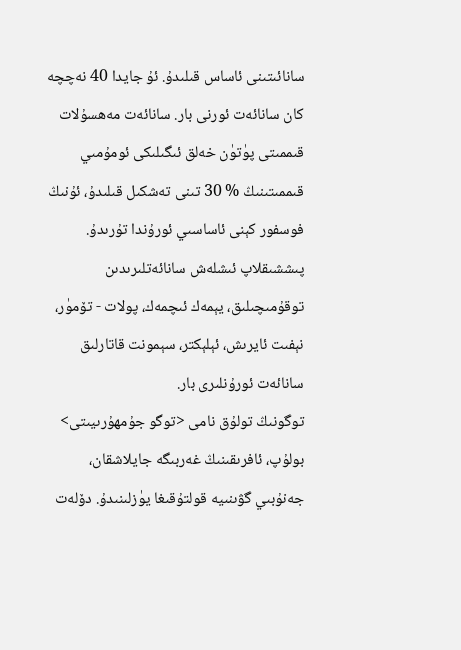سانائىتىنى ئاساس قىلىدۇ. ئۇ جايدا 40 نەچچە كان سانائەت ئورنى بار. سانائەت مەھسۇلات قىممىتى پۈتۈن خەلق ئىگىلىكى ئومۇمىي قىممىتىنىڭ % 30 تىنى تەشكىل قىلىدۇ، ئۇنىڭ فوسفور كېنى ئاساسىي ئورۇندا تۇرىدۇ. پىششىقلاپ ئىشلەش سانائەتلىرىدىن توقۇمىچىلىق، يېمەك ئىچمەك، پولات - تۆمۈر، نېفىت ئايرىش، ئېلېكتر، سېمونت قاتارلىق سانائەت ئورۇنلىرى بار.
توگونىڭ تولۇق نامى <توگو جۇمھۇرىيىتى> بولۇپ، ئافرىقىنىڭ غەربىگە جايلاشقان، جەنۇبىي گۋىنىيە قولتۇقىغا يۈزلىنىدۇ. دۆلەت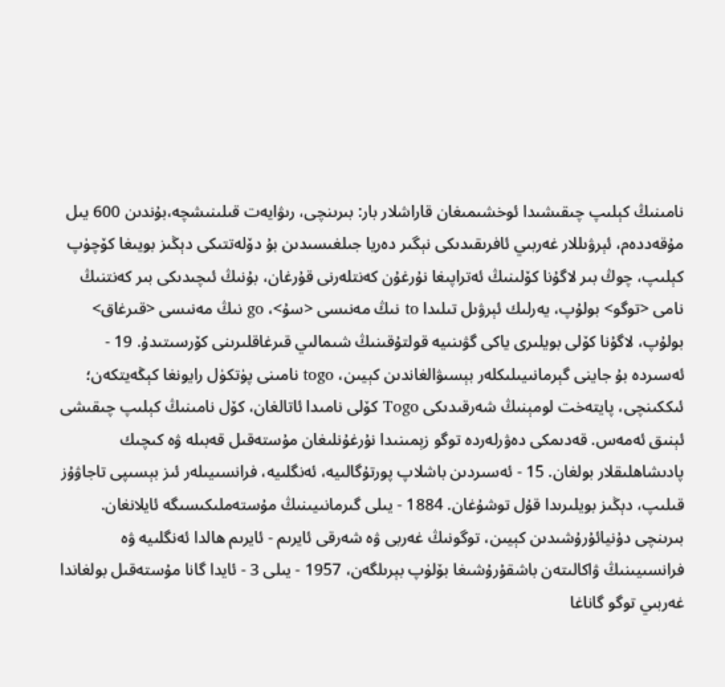نامىنىڭ كېلىپ چىقىشىدا ئوخشىمىغان قاراشلار بار: بىرىنچى، رىۋايەت قىلىنىشچە،بۇندىن 600 يىل مۇقەددەم، ئېرۋىللار غەربىي ئافرىقىدىكى نېگىر دەريا جىلغىسىدىن بۇ دۆلەتتىكى دېڭىز بويىغا كۆچۈپ كېلىپ، چوڭ بىر لاگۇنا كۆلىنىڭ ئەتراپىغا نۇرغۇن كەنتلەرنى قۇرغان، بۇنىڭ ئىچىدىكى بىر كەنتنىڭ نامى <توگو> بولۇپ، يەرلىك ئېرۋىل تىلىدا to نىڭ مەنىسى <سۇ>، go نىڭ مەنىسى <قىرغاق> بولۇپ، لاگۇنا كۆلى بويلىرى ياكى گۋىنىيە قولتۇقىنىڭ شىمالىي قىرغاقلىرىنى كۆرسىتىدۇ. 19 - ئەسىردە بۇ جاينى گېرمانىيىلىكلەر بېسىۋالغاندىن كېيىن، togo نامىنى پۈتكۈل رايونغا كېڭەيتكەن؛ ئىككىنچى، پايتەخت لومېنىڭ شەرقىدىكى Togo كۆلى نامىدا ئاتالغان، كۆل نامىنىڭ كېلىپ چىقىشى ئېنىق ئەمەس. قەدىمكى دەۋرلەردە توگو زېمىنىدا نۇرغۇنلىغان مۇستەقىل قەبىلە ۋە كىچىك پادىشاھلىقلار بولغان. 15 - ئەسىردىن باشلاپ پورتۇگالىيە، ئەنگلىيە، فرانسىيىلەر ئىز بېسىپى تاجاۋۇز قىلىپ، دېڭىز بويلىرىدا قۇل توشۇغان. 1884 - يىلى گىرمانىيىنىڭ مۇستەملىكىسىگە ئايلانغان. بىرىنچى دۇنيائۇرۇشىدىن كېيىن، توگونىڭ غەربى ۋە شەرقى ئايرىم - ئايرىم ھالدا ئەنگلىيە ۋە فرانسىيىنىڭ ۋاكالىتەن باشقۇرۇشىغا بۆلۈپ بېرىلگەن، 1957 - يىلى 3 - ئايدا گانا مۇستەقىل بولغاندا غەربىي توگو گاناغا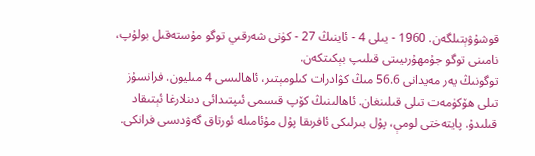قوشۇۋېتىلگەن. 1960 - يىلى 4 - ئاينىڭ 27 - كۈنى شەرقىي توگو مۇستەقىل بولۇپ، نامىنى توگو جۇمھۇرىيىتى قىلىپ بېكىتكەن.
توگونىڭ يەر مەيدانى 56.6 مىڭ كۋادرات كىلومېتىر، ئاھالىسى 4 مىليون. فرانسۇز تىلى ھۆكۈمەت تىلى قىلىنغان. ئاھالىنىڭ كۆپ قىسمى ئىپتىدائى دىنلارغا ئېتىقاد قىلىدۇ. پايتەختى لومې، پۇل بىرلىكى ئافرىقا پۇل مۇئامىلە ئورتاق گەۋدىسى فرانكى.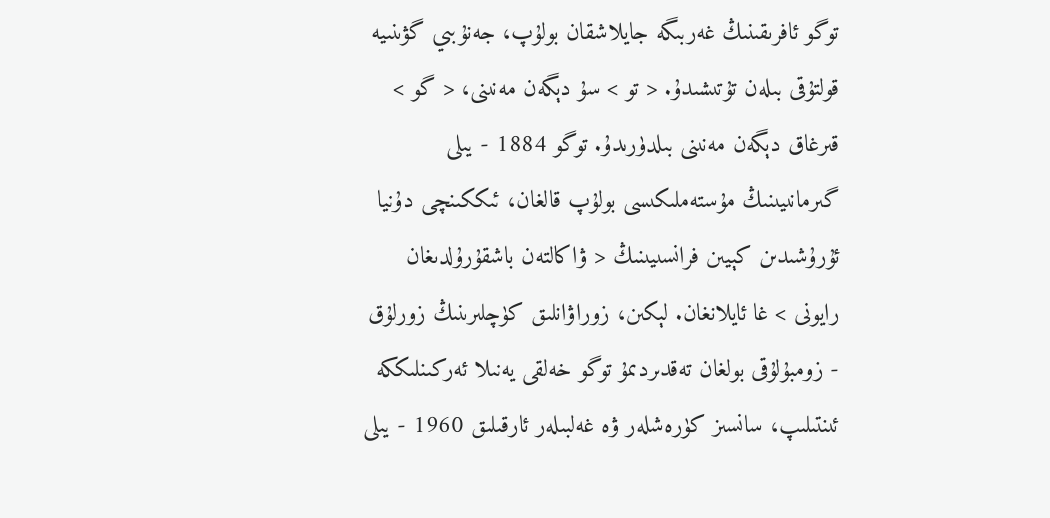توگو ئافرىقىنىڭ غەربىگە جايلاشقان بولۇپ، جەنۇبىي گۋىنىيە قولتۇقى بىلەن تۇتىشىدۇ. < تو > سۇ دېگەن مەنىنى، < گو > قىرغاق دېگەن مەنىنى بىلدۈرىدۇ. توگو 1884 - يىلى گىرمانىيىنىڭ مۇستەملىكىسى بولۇپ قالغان، ئىككىنچى دۇنيا ئۇرۇشىدىن كېيىن فرانسىيىنىڭ < ۋاكالتەن باشقۇرۇلدىغان رايونى > غا ئايلانغان. لېكىن، زوراۋانلىق كۈچلىرىنىڭ زورلۇق - زومبۇلۇقى بولغان تەقدىردىمۇ توگو خەلقى يەنىلا ئەركىنلىككە ئىنتىلىپ، سانسىز كۈرەشلەر ۋە غەلبىلەر ئارقىلىق 1960 - يىلى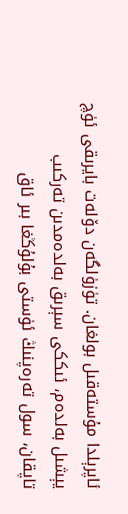ئاپرېلدا مۇستەقىل بولغان. تۈزۈلگەن دۆلەت بايرىقى ئۈچ يېشىل بەلدەم، ئىككى سېرىق بەلدەمدىن تەركىب تاپقان، سول تەرەپنىڭ ئۈستى بۇلۇڭغا بىر ئاق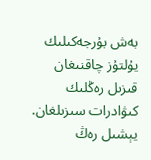بەش بۇرجەكىلىك يۇلتۇز چاقنىغان قىزىل رەڭلىك كىۋادرات سىزىلغان. يېشىل رەڭ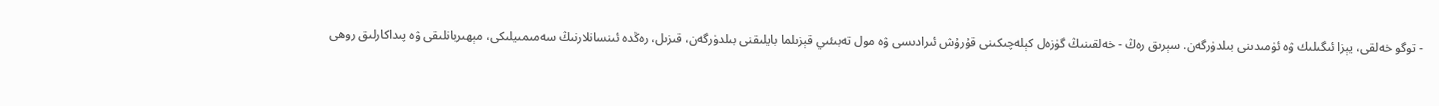- توگو خەلقى، يېزا ئىگىلىك ۋە ئۈمىدىنى بىلدۈرگەن. سېرىق رەڭ - خەلقىنىڭ گۈزەل كېلەچىكىنى قۇرۇش ئىرادىسى ۋە مول تەبىئىي قېزىلما بايلىقنى بىلدۈرگەن، قىزىل، رەڭدە ئىنسانلارنىڭ سەمىمىيلىكى، مېھىربانلىقى ۋە پىداكارلىق روھى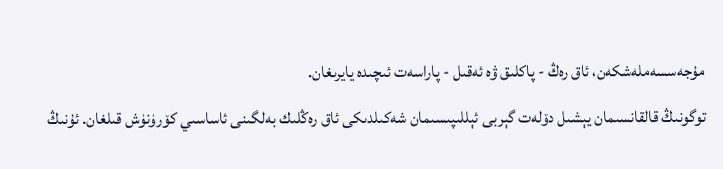مۇجەسسەملەشكەن، ئاق رەڭ - پاكلىق ۋە ئەقىل - پاراسەت ئىچىدە يايرىغان.
توگونىڭ قالقانسىمان يېشىل دۆلەت گېربى ئېللىپىسىمان شەكىلدىكى ئاق رەڭلىك بەلگىنى ئاساسىي كۆرۈنۈش قىلغان. ئۇنىڭ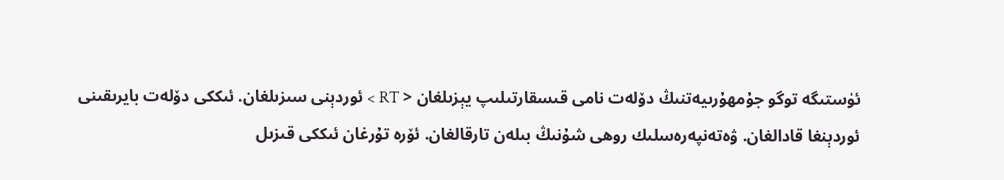ئۈستىگە توگو جۇمھۇرىيەتنىڭ دۆلەت نامى قىسقارتىلىپ يېزىلغان < RT > ئوردېنى سىزىلغان. ئىككى دۆلەت بايرىقىنى ئوردېنغا قادالغان. ۋەتەنپەرەسلىك روھى شۇنىڭ بىلەن تارقالغان. ئۆرە تۇرغان ئىككى قىزىل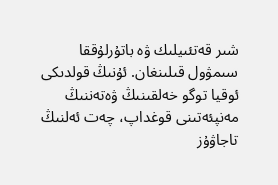شىر قەتئىيلىك ۋە باتۇرلۇققا سىمۋول قىلىنغان. ئۇنىڭ قولدىكى ئوقيا توگو خەلقىنىڭ ۋەتەننىڭ مەنپئەتىنى قوغداپ، چەت ئەلنىڭ تاجاۋۇز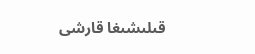قىلىشىغا قارشى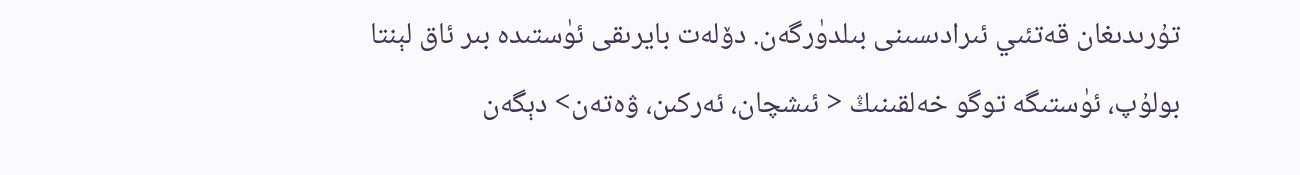تۇرىدىغان قەتئىي ئىرادىسىنى بىلدۈرگەن. دۆلەت بايرىقى ئۈستىدە بىر ئاق لېنتا بولۇپ، ئۈستىگە توگو خەلقىنىڭ < ئىشچان، ئەركىن، ۋەتەن> دېگەن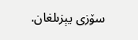سۆزى يېزىلغان.